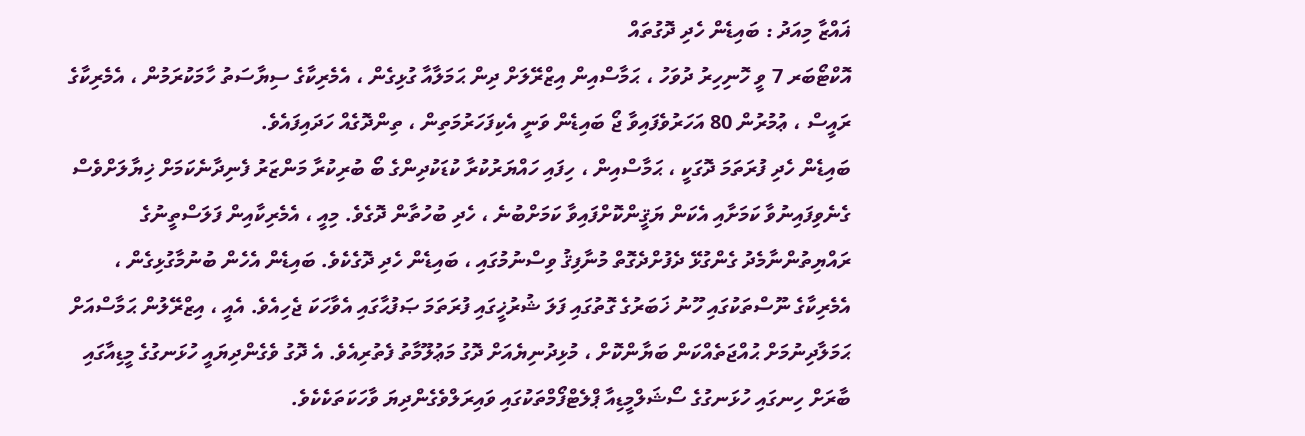ޣައްޒާ މިއަދު : ބައިޑެން ހެދި ދޮގުތައް
އޮކްޓޯބަރ 7 ވީ ހޮނިހިރު ދުވަހު ، ޙަމާސްއިން އިޒްރޭލަށް ދިން ޙަމަލާއާ ގުޅިގެން ، އެމެރިކާގެ ސިޔާސަތު ހާމަކުރަމުން ، އެމެރިކާގެ ރައީސް ، ޢުމުރުން 80 އަހަރުވެފައިވާ ޖޯ ބައިޑެން ވަނީ އެކިފަހަރުމަތިން ، ތިންދޮގެއް ހަދައިފައެވެ.
ބައިޑެން ހެދި ފުރަތަމަ ދޮގަކީ ، ޙަމާސްއިން ، ހިފައި ހައްޔަރުކުރާ ކުޑަކުދިންގެ ބޯ ބުރިކުރާ މަންޒަރު ފެނިދާނެކަމަށް ޚިޔާލަށްވެސް ގެނެވިފައިނުވާ ކަމަށާއި އެކަން ޔަޤީންކޮށްފައިވާ ކަމަށްބުނެ ، ހެދި ބުހުތާން ދޮގެވެ. މިއީ ، އެމެރިކާއިން ފަލަސްތީނުގެ ރައްޔިތުންނާމެދު ގެންގުޅޭ ދެފުށްދެގޮތް މުނާފިޤު ވިސްނުމުގައި ، ބައިޑެން ހެދި ދޮގެކެވެ. ބައިޑެން އެހެން ބުނުމާގުޅިގެން ، އެމެރިކާގެ ނޫސްތަކުގައި ހޫނު ޚަބަރުގެ ގޮތުގައި ފަލަ ޝުރުޚީގައި ފުރަތަމަ ޞަފުޙާގައި އެވާހަކަ ޖެހިއެވެ. އެއީ ، އިޒްރޭލުން ޙަމާސްއަށް ޙަމަލާދިނުމަށް ޙުއްޖަތެއްކަން ބަޔާންކޮށް ، މުޅިދުނިޔެއަށް ދޮގު މަޢުލޫމާތު ފެތުރިއެވެ. އެ ދޮގު ވެގެންދިޔައީ ހުޅަނގުގެ މީޑިއާގައި ބާރަށް ހިނގައި ހުޅަނގުގެ ސޯޝަލްމީޑިއާ ޕްލެޓްފޯމްތަކުގައި ވައިރަލްވެގެންދިޔަ ވާހަކަތަކެކެވެ.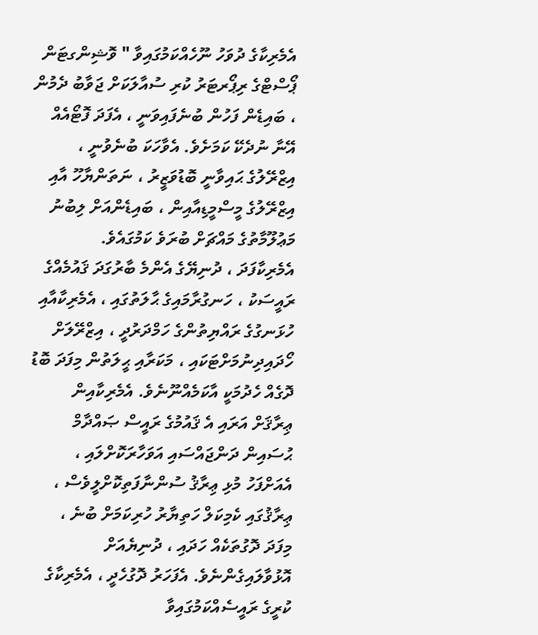އެމެރިކާގެ ދުވަހު ނޫހެއްކަމުގައިވާ " ވޮޝިންގޓަން ޕޯސްޓްގެ ރިޕޯރޓަރު ކުރި ސުއާލަކަށް ޖަވާބު ދެމުން ، ބައިޑެން ފަހުން ބުނެފައިވަނީ ، އެފަދަ ފޮޓޯއެއް އޭނާ ނުދެކޭ ކަމަށެވެ. އެވާހަކަ ބުނެވުނީ ، އިޒްރޭލުގެ ޙައިވާނީ ބޮޑުވަޒީރު ، ނަތަންޔާހޫ އާއި އިޒްރޭލުގެ މީސްމީޑިއާއިން ، ބައިޑެންއަށް ލިބުނު މަޢުލޫމާތުގެ މައްޗަށް ބުރަވެ ކަމުގައެވެ.
އެމެރިކާފަދަ ، ދުނިޔޭގެ އެންމެ ބާރުގަދަ ޤައުމެއްގެ ރައީސަކު ، ހަނގުރާމައިގެ ޙާލަތުގައި ، އެމެރިކާއާއި ހުޅަނގުގެ ރައްޔިތުންގެ ހަމްދަރުދީ ، އިޒްރޭލަށް ހޯދައިދިނުމަށްޓަކައި ، މަކަރާއި ޙީލަތުން މިފަދަ ބޮޑު ދޮގެއް ހެދުމަކީ އާކަމެއްނޫނެވެ. އެމެރިކާއިން ޢިރާޤަށް އަރައި އެ ޤައުމުގެ ރައީސް ޞައްދާމް ޙުސައިން ދަންޖައްސައި އަވަހާރަކޮށްލައި ، އެއަށްފަހު މުޅި ޢިރާޤު ސުންނާފަތިކޮށްލީވެސް ، ޢިރާޤުގައި ކެމިކަލް ހަތިޔާރު ހުރިކަމަށް ބުނެ ، މިފަދަ ދޮގުތަކެއް ހަދައި ، ދުނިޔެއަށް އޮޅުވާލައިގެންނެވެ. އެފަހަރު ދޮގުހެދީ ، އެމެރިކާގެ ކުރީގެ ރައީސެއްކަމުގައިވާ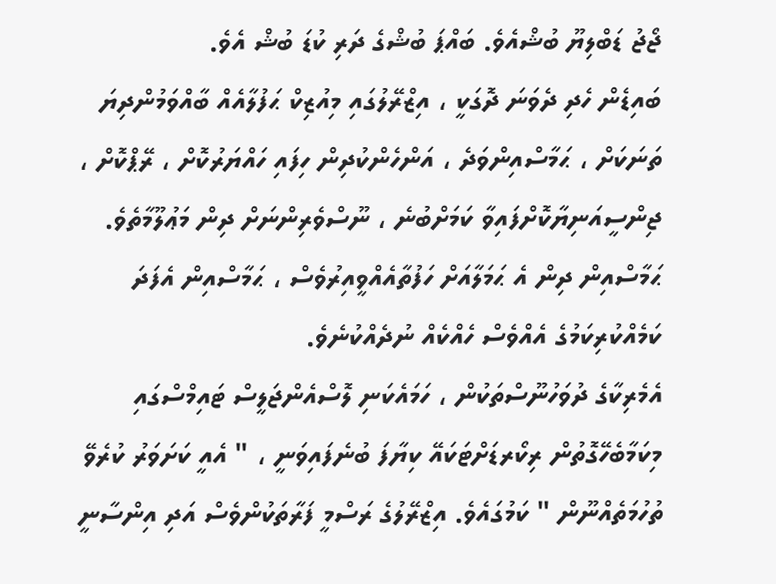ޖޯޖު ޑަބްލިޔޫ ބުޝްއެވެ. ބައްޕަ ބުޝްގެ ދަރި ކުޑަ ބުޝް އެވެ.
ބައިޑެން ހެދި ދެވަނަ ދޮގަކީ ، އިޒްރޭލުގައި މިއުޒިކް ޙަފުލާއެއް ބާއްވަމުންދިޔަ ތަނަކަށް ، ޙަމާސްއިންވަދެ ، އަންހެންކުދިން ހިފައި ހައްޔަރުކޮށް ، ރޭޕްކޮށް ، ޖިންސީއަނިޔާކޮށްފައިވާ ކަމަށްބުނެ ، ނޫސްވެރިންނަށް ދިން މަޢުލޫމާތެވެ. ޙަމާސްއިން ދިން އެ ޙަމަލާއަށް ހަފުތާއެއްވީއިރުވެސް ، ޙަމާސްއިން އެފަދަ ކަމެއްކުރިކަމުގެ އެއްވެސް ހެއްކެއް ނުދެއްކުނެވެ.
އެމެރިކާގެ ދުވަހުނޫސްތަކުން ، ހަމައެކަނި ލޮސްއެންޖަލީސް ޓައިމްސްގައި މިކަމާބެހޭގޮތުން ރިކޯރޑަށްޓަކައޭ ކިޔާފަ ބުނެފައިވަނީ ، " އެއީ ކަށަވަރު ކުރެވޭ ތުހުމަތެއްނޫން " ކަމުގައެވެ. އިޒްރޭލުގެ ރަސްމީ ފަރާތަކުންވެސް އަދި އިންސާނީ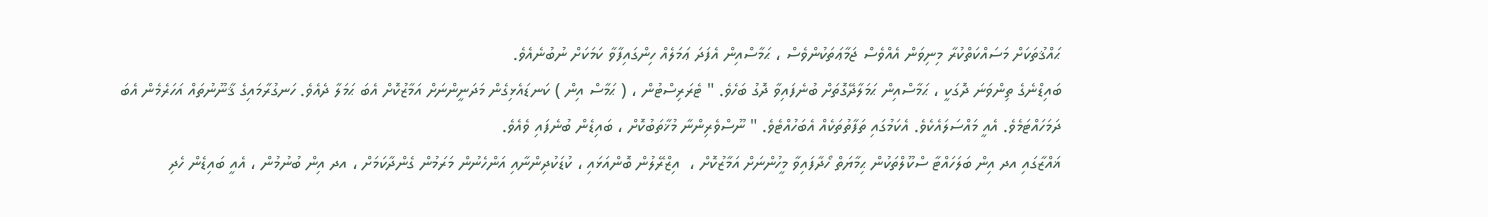ޙައްޤުތަކަށް މަސައްކަތްކުރާ މިނިވަން އެއްވެސް ޖަމާޢަތަކުންވެސް ، ޙަމާސްއިން އެފަދަ ޢަމަލެއް ހިންގައިފާވާ ކަމަކަށް ނުބުނެއެވެ.
ބައިޑްނެގެ ތިންވަނަ ދޮގަކީ ، ޙަމާސްއިން ޙަމަލާދޭގޮތަށް ބުނެފައިވާ ދޮގު ބަހެވެ. " ޓެރަރިސްޓުން ، ( ޙަމާސް އިން ) ކަނޑައެޅިގެން މަދަނީންނަށް އަމާޒުކޮށް އެބަ ޙަމަލާ ދެއެވެ. ހަނގުރާމައިގެ ޤާނޫނުތައް އަހަރެމެން އެބަ ދަމަހައްޓަމެވެ. އެއީ މައްސަލައެކެވެ. އެކަމުގައި ތަފާތުތަކެއް އެބަހުއްޓެވެ. " ނޫސްވެރިންނާ މުޚާތަބުކޮށް ، ބައިޑެން ބުނެފައި ވެއެވެ.
ޣައްޒާގައި އދ އިން ބަލަހައްޓާ ސްކޫލްތަކުން ޙިމާޔަތް ހޯދާފައިވާ މީހުންނަށް އަމާޒުކޮށް ،  އިޒްރޭލުން ބޮންއަޅައި ، ކުޑަކުދިންނާއި އަންހެނުން މަރަމުން ގެންދާކަމަށް ، އދ އިން ބުނުމުން ، އެއީ ބައިޑެން ހެދި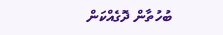ބުހުތާން ދޮގެއްކަން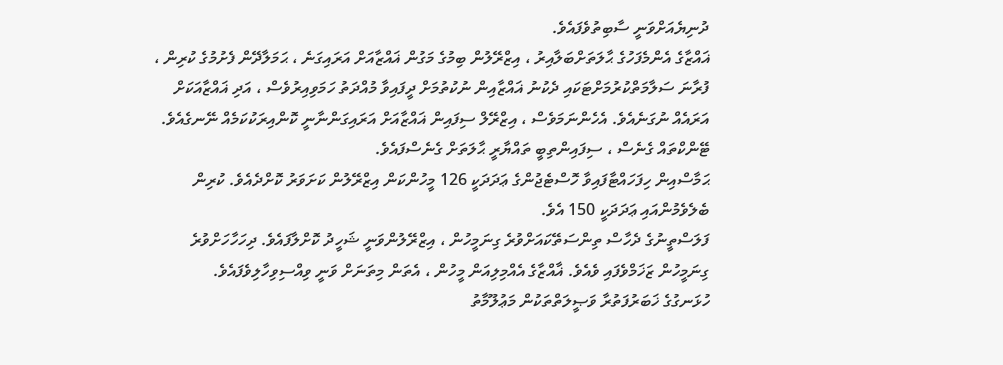ދުނިޔެއަށްވަނީ ސާބިތުވެފައެވެ.
ޣައްޒާގެ އެންމެފަހުގެ ޙާލަތަށްބަލާއިރު ، އިޒްރޭލުން ބިމުގެ މަގުން ޣައްޒާއަށް އަރައިގަނެ ، ޙަމަލާދޭން ފެށުމުގެ ކުރިން ، ފުރާނަ ސަލާމަތްކުރުމަށްޓަކައި ދެކުނު ޣައްޒާއިން ނުކުތުމަށް ދީފައިވާ މުއްދަތު ހަމަވިއިރުވެސް ، އަދި ޣައްޒާއަކަށް އަރައެއް ނުގަނެއެވެ. އެހެންނަމަވެސް ، އިޒްރޭލް ސިފައިން ޣައްޒާއަށް އަރައިގަންނާނީ ކޮންއިރަކުކަމެއް ނޭނގެއެވެ. ޓޭންކްތައް ގެނެސް ، ސިފައިންތިބީ ތައްޔާރީ ޙާލަތަށް ގެނެސްފައެވެ.
ޙަމާސްއިން ހިފަހައްޓާފައިވާ ހޮސްޓެޖުންގެ ޢަދަދަކީ 126 މީހުންކަން އިޒްރޭލުން ކަށަވަރު ކޮށްދެއެވެ. ކުރިން ބެލެވެމުންއައި ޢަދަދަކީ 150 އެވެ.
ފަލަސްތީނުގެ ދެހާސް ތިންސަތޭކައަށްވުރެ ގިނަމީހުން ، އިޒްރޭލުންވަނީ ޝަހީދު ކޮށްލާފައެވެ. ދިހަހާހަށްވުރެ ގިނަމީހުން ޒަޚަމްވެފައި ވެއެވެ. ޣާއްޒާގެ އެއްމިލިއަން މީހުން ، އެތަން މިތަނަށް ވަނީ ވިއްސިވިހާލިވެފައެވެ.
ހުޅަނގުގެ ޚަބަރުފަތުރާ ވަޞީލަތްތަކުން މަޢުލޫމާތު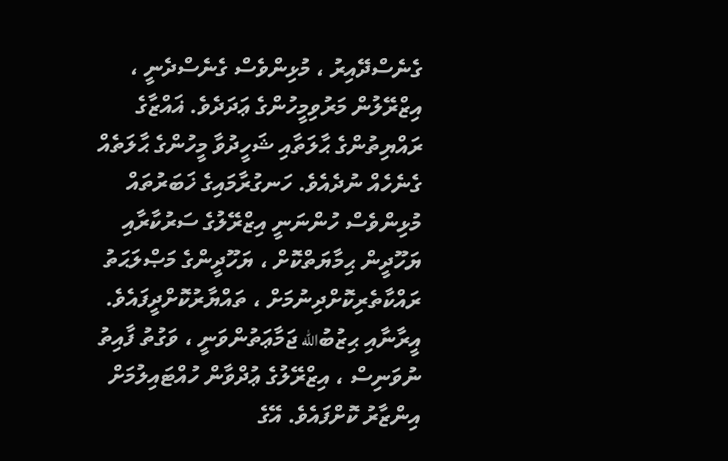ގެނެސްދޭއިރު ، މުޅިންވެސް ގެނެސްދެނީ ، އިޒްރޭލުން މަރުވިމީހުންގެ ޢަދަދެވެ. ޣައްޒާގެ ރައްޔިތުންގެ ޙާލަތާއި ޝަހީދުވާ މީހުންގެ ޙާލަތެއް ގެނެހެއް ނުދެއެވެ. ހަނގުރާމައިގެ ޚަބަރުތައް މުޅިންވެސް ހުންނަނީ އިޒްރޭލުގެ ސަރުކާރާއި ޔަހޫދީން ޙިމާޔަތްކޮށް ، ޔަހޫދީންގެ މަޞްލަޙަތު ރައްކާތެރިކޮށްދިނުމަށް ، ތައްޔާރުކޮށްދީފައެވެ.
އީރާނާއި ޙިޒުބުالله ޖަމާޢަތުންވަނީ ، ވަގުތު ފާއިތު ނުވަނިސް ، އިޒްރޭލުގެ ޢުދްވާން ހުއްޓައިލުމަށް އިންޒާރު ކޮށްފައެވެ. އޭގެ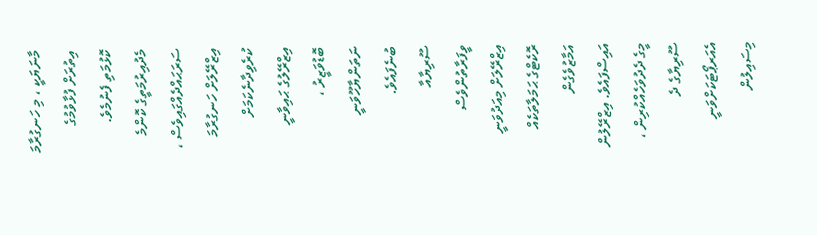މާނަޔަކީ ، މި ހަނގުރާމަ އިތުރަށް ފުޅާވުމުގެ ކޮޅުމަތި ފެނުމެވެ. މެދުއިރުމަތީގެ ކޮންމެ ސަރަޙައްދެއްގައިވެސް ، އިޒްރޭލަށް ހަނގުރާމަ ކުރެވިދާނެކަމަށް އިޒްރޭލުގެ ޙައިވާނީ ބޮޑުވަޒީރު ، ނަތަންޔާހޫވަނީ ބުނެފައެވެ.
ސޫރިޔާއާ ވީފަރާތުންވެސް އިޒްރޭލަށް މިއަދުވަނީ ރޮކެޓްގެ ޙަމަލާތަކެއް އަމާޒުވެގެން އައިސްފައެވެ. އިޒްރޭލުން މީގެ ދެދުވަހެއްކުރިން ، ސޫރިޔާގެ ދެ އެއަރޕޯޓަކަށްވަނީ މިސައިލުން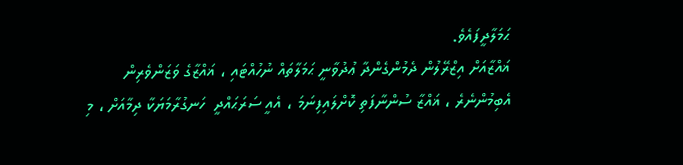ޙަމަލާދީފައެވެ.
ޣައްޒާއަށް އިޒްރޭލުން ދެމުންގެންދާ ޢުދުވާނީ ޙަމަލާތައް ނުހުއްޓައި ، ޣައްޒާގެ ވަޒަންވެރިން އެބިމުންނެރެ ، ޣައްޒާ ސުންނާފަތި ކޮށްލައިފިނަމަ ، އެއީ ސަރަޙައްދީ  ހަނގުރާމަޔަކާ ދިމާއަށް ، މި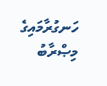ހަނގުރާމައިގެ މިޞްރާބު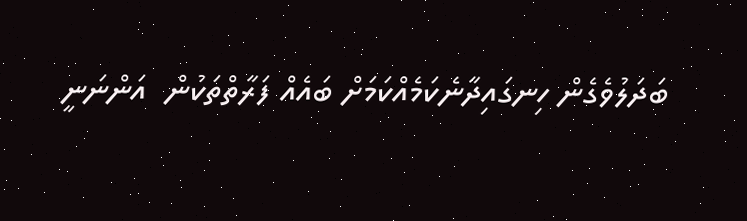ބަދަލުވެގެން ހިނގައިދާނެކަމެއްކަމަށް ބައެއް ފަރާތްތަކުން  އަންނަނީ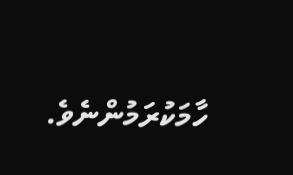ހާމަކުރަމުންނެވެ.